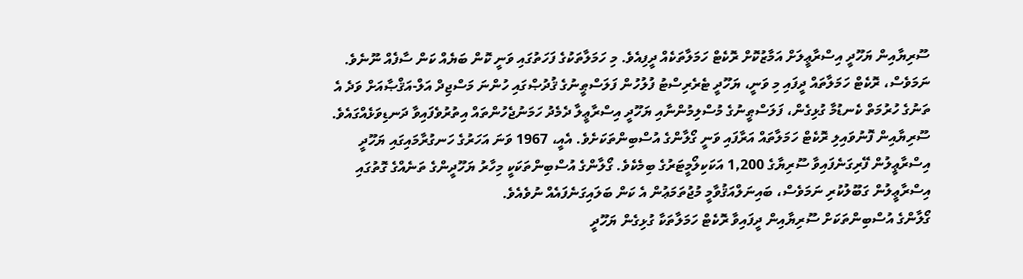ސޫރިޔާއިން ޔަހޫދީ އިސްރާޢީލަށް އަމާޒުކޮށް ރޮކެޓް ހަމަލާތަކެއް ދީފިއެވެ. މި ހަމަލާތަކުގެ ފަހަތުގައި ވަނީ ކޮން ބަޔެއް ކަން ސާފެއް ނޫނެވެ. ނަމަވެސް، ރޮކެޓް ހަމަލާތައް ދީފައި މި ވަނީ، ޔަހޫދީ ޓެރެރިސްޓު ފުލުހުން ފަލަސްޠީނުގެ ޤުދުޞްގައި ހުންނަ މަސްޖިދް އަލް-އަޤްޞާއަށް ވަދެ އެ ތަނުގެ ހުރުމަތް ކެނޑުމާ ގުޅިގެން، ފަލަސްޠީނުގެ މުސްލިމުންނާއި ޔަހޫދީ އިސްރާޢީލާ ދެމެދު ހަމަނުޖެހުންތައް އިތުރުވެފައިވާ ދަނޑިވަޅެއްގައެވެ.
ސޫރިޔާއިން ފޮނުވައިލި ރޮކެޓް ހަމަލާތައް އަރާފައި ވަނީ ގޯލާންގެ އުސްބިންތަކަށެވެ. އެއީ، 1967 ވަނަ އަހަރުގެ ހަނގުރާމައިގައި ޔަހޫދީ އިސްރާޢީލުން ފޭރިގަނެފައިވާ ސޫރިޔާގެ 1,200 އަކަކިލޯމީޓަރުގެ ބިމެކެވެ. ގޯލާންގެ އުސްބިންތަކަކީ މިހާރު ޔަހޫދީންގެ ތަނެއްގެ ގޮތުގައި އިސްރާޢީލުން ގަބޫލުކުރި ނަމަވެސް، ބައިނަލްއަޤުވާމީ މުޖުތަމަޢުން އެ ކަން ބަލައިގަނެފައެއް ނުވެއެވެ.
ގޯލާންގެ އުސްބިންތަކަށް ސޫރިޔާއިން ދީފައިވާ ރޮކެޓް ހަމަލާތަކާ ގުޅިގެން ޔަހޫދީ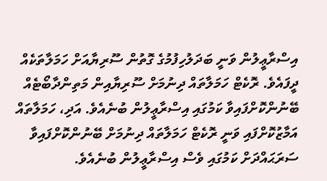އިސްރާޢީލުން ވަނީ ބަދަލުހިފުމުގެ ގޮތުން ސޫރިޔާއަށް ހަމަލާތަކެއް ދީފައެވެ. ރޮކެޓް ހަމަލާތައް ދިނުމަށް ސޫރިޔާއިން މަތިންދާބޯޓެއް ބޭނުންކޮށްފައިވާ ކަމުގައި އިސްރާޢީލުން ބުނެއެވެ. އަދި، ހަމަލާތައް އަމާޒުކޮށްފައި ވަނީ ރޮކެޓް ހަމަލާތައް ދިނުމަށް ބޭނުންކޮށްފައިވާ ސަރަޙައްދަށް ކަމުގައި ވެސް އިސްރާޢީލުން ބުނެއެވެ.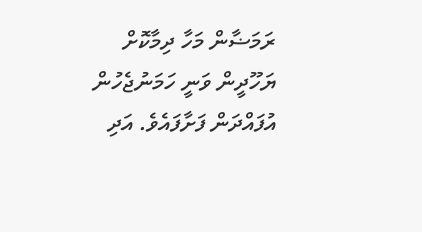ރަމަޟާން މަހާ ދިމާކޮށް ޔަހޫދީން ވަނީ ހަމަނުޖެހުން އުފައްދަން ފަށާފައެވެ. އަދި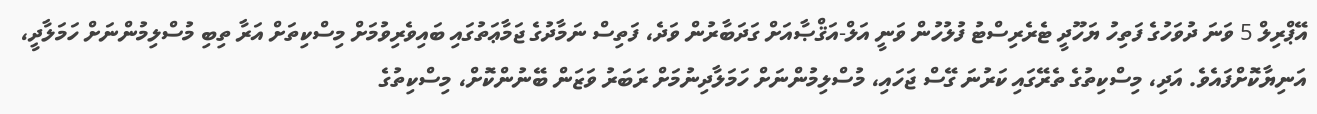އޭޕްރިލް 5 ވަނަ ދުވަހުގެ ފަތިހު ޔަހޫދީ ޓެރެރިސްޓު ފުލުހުން ވަނީ އަލް-އަޤްޞާއަށް ގަދަބާރުން ވަދެ، ފަތިސް ނަމާދުގެ ޖަމާޢަތުގައި ބައިވެރިވުމަށް މިސްކިތަށް އަރާ ތިބި މުސްލިމުންނަށް ހަމަލާދީ، އަނިޔާކޮށްފައެވެ. އަދި، މިސްކިތުގެ ތެރޭގައި ކަރުނަ ގޭސް ޖަހައި، މުސްލިމުންނަށް ހަމަލާދިނުމަށް ރަބަރު ވަޒަން ބޭނުންކޮށް، މިސްކިތުގެ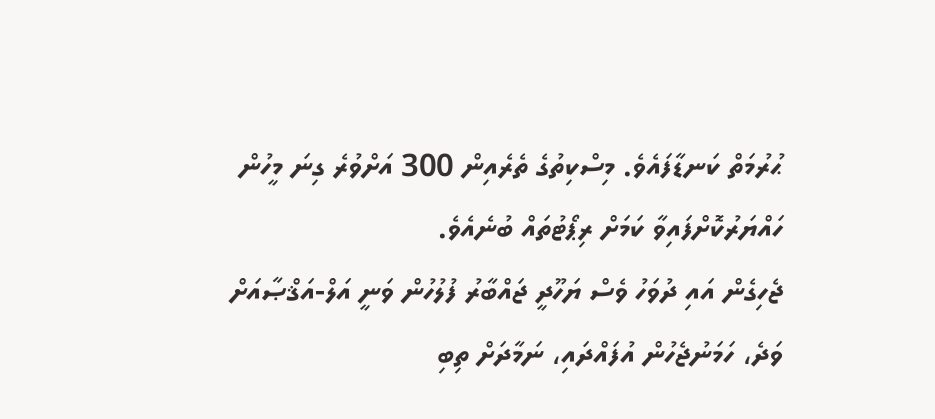ޙުރުމަތް ކަނޑާފައެވެ. މިސްކިތުގެ ތެރެއިން 300 އަށްވުރެ ގިނަ މީހުން ހައްޔަރުކޮށްފައިވާ ކަމަށް ރިޕޯޓުތައް ބުނެއެވެ.
ޖެހިގެން އައި ދުވަހު ވެސް ޔަހޫދީ ޖައްބާރު ފުލުހުން ވަނީ އަލް-އަޤްޞާއަށް ވަދެ، ހަމަނުޖެހުން އުފައްދައި، ނަމާދަށް ތިބި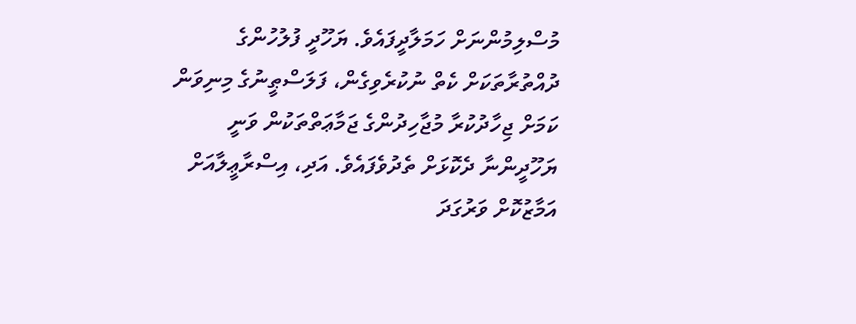މުސްލިމުންނަށް ހަމަލާދީފައެވެ. ޔަހޫދީ ފުލުހުންގެ ދުއްތުރާތަކަށް ކެތް ނުކުރެވިގެން، ފަލަސްޠީނުގެ މިނިވަން ކަމަށް ޖިހާދުކުރާ މުޖާހިދުންގެ ޖަމާޢަތްތަކުން ވަނީ ޔަހޫދީންނާ ދެކޮޅަށް ތެދުވެފައެވެ. އަދި، އިސްރާޢީލާއަށް އަމާޒުކޮށް ވަރުގަދަ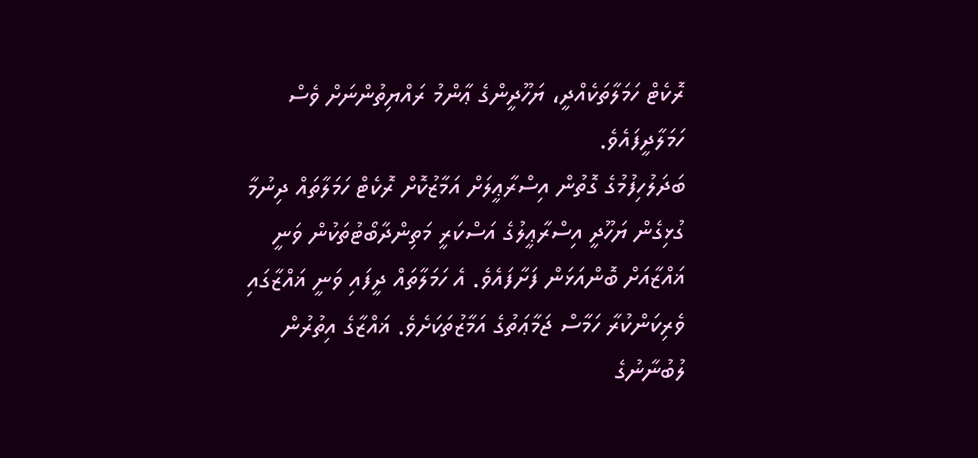ރޮކެޓް ހަމަލާތަކެއްދީ، ޔަހޫދީންގެ ޢާންމު ރައްޔިތުންނަށް ވެސް ހަމަލާދީފައެވެ.
ބަދަލުހިފުމުގެ ގޮތުން އިސްރާޢީލަށް އަމާޒުކޮށް ރޮކެޓް ހަމަލާތައް ދިނުމާ ގުޅިގެން ޔަހޫދީ އިސްރާޢީލުގެ އަސްކަރީ މަތިންދާބޯޓުތަކުން ވަނީ ޣައްޒާއަށް ބޮންއަޅަން ފަށާފައެވެ. އެ ހަމަލާތައް ދީފައި ވަނީ ޣައްޒާގައި ވެރިކަންކުރާ ހަމާސް ޖަމާޢަތުގެ އަމާޒުތަކަށެވެ. ޣައްޒާގެ އިތުރުން ލުބުނާނުގެ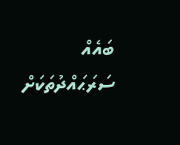ބައެއް ސަރަޙައްދުތަކަށް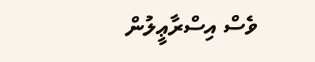ވެސް އިސްރާޢީލުން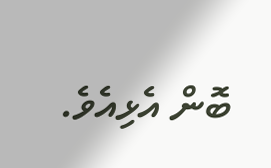ބޮން އެޅިއެވެ.